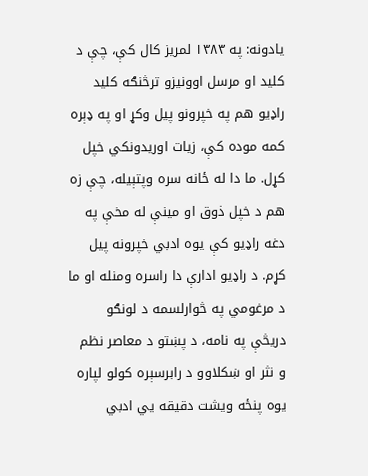يادونه: په ۱۳۸۳ لمريز كال كې، چې د كليد او مرسل اوونيزو ترڅنګه كليد راډيو هم په خپرونو پيل وكړ او په ډېره كمه موده كې، زيات اوريدونكي خپل كړل. ما دا له ځانه سره وپتېيله، چې زه هم د خپل ذوق او مينې له مخې په دغه راډيو كې يوه ادبي خپرونه پيل كړم. د راډيو ادارې دا راسره ومنله او ما د مرغومي په څوارلسمه د لونګو دريڅې په نامه، د پښتو د معاصر نظم و نثر او ښكلاوو د رابرسېره كولو لپاره يوه پنځه ويشت دقيقه يي ادبي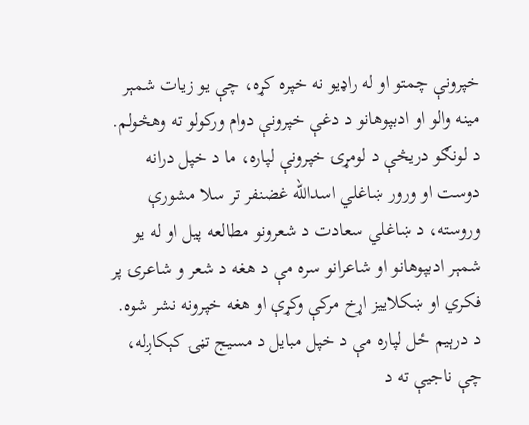خپرونې چمتو او له راډيو نه خپره كړه، چې يو زيات شمېر مينه والو او ادبپوهانو د دغې خپرونې دوام وركولو ته وهڅولم.
د لونګو دريڅې د لومړۍ خپرونې لپاره، ما د خپل درانه دوست او ورور ښاغلي اسدالله غضنفر تر سلا مشورې وروسته، د ښاغلي سعادت د شعرونو مطالعه پيل او له يو شمېر ادبپوهانو او شاعرانو سره مې د هغه د شعر و شاعرۍ پر فكري او ښكلاييز اړخ مركې وكړې او هغه خپرونه نشر شوه.
د درېيم ځل لپاره مې د خپل مبايل د مسيج تڼۍ كېكاږله، چې ناجيې ته د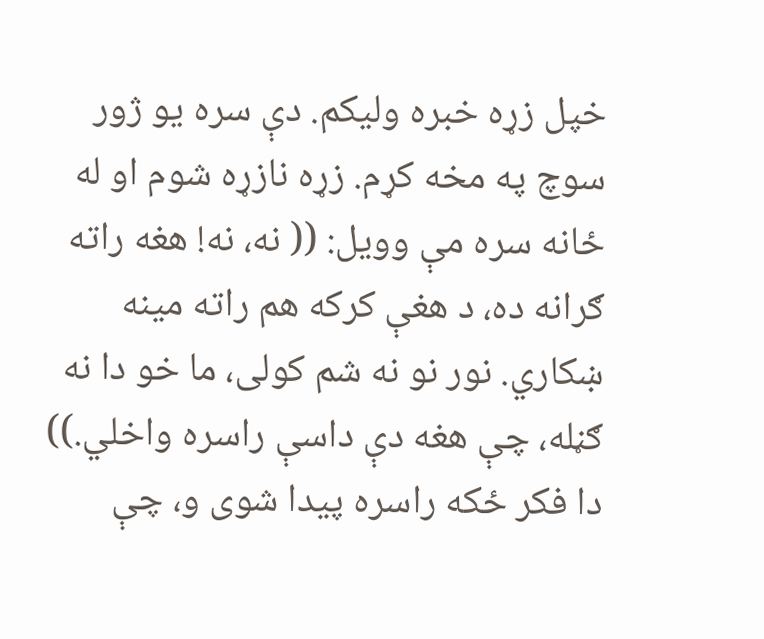خپل زړه خبره وليكم. دې سره يو ژور سوچ په مخه كړم. زړه نازړه شوم او له ځانه سره مې وويل: (( نه، نه! هغه راته ګرانه ده، د هغې كركه هم راته مينه ښكاري. نور نو نه شم كولى، ما خو دا نه ګڼله، چې هغه دې داسې راسره واخلي.))
دا فكر ځكه راسره پيدا شوى و، چې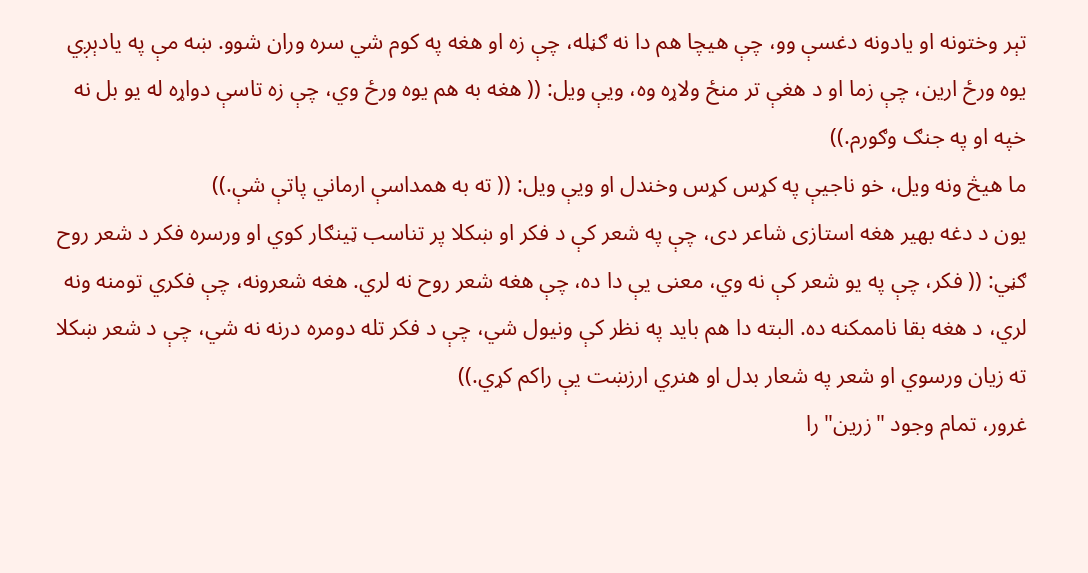تېر وختونه او يادونه دغسې وو، چې هيچا هم دا نه ګڼله، چې زه او هغه په كوم شي سره وران شوو. ښه مې په يادېږي يوه ورځ ارين، چې زما او د هغې تر منځ ولاړه وه، ويې ويل: (( هغه به هم يوه ورځ وي، چې زه تاسې دواړه له يو بل نه خپه او په جنګ وګورم.))
ما هيڅ ونه ويل، خو ناجيې په كړس كړس وخندل او ويې ويل: (( ته به همداسې ارماني پاتې شې.))
يون د دغه بهير هغه استازى شاعر دى، چې په شعر كې د فكر او ښكلا پر تناسب ټينګار كوي او ورسره فكر د شعر روح ګڼي: (( فكر، چې په يو شعر كې نه وي، معنى يې دا ده، چې هغه شعر روح نه لري. هغه شعرونه، چې فكري تومنه ونه لري، د هغه بقا ناممكنه ده. البته دا هم بايد په نظر كې ونيول شي، چې د فكر تله دومره درنه نه شي، چې د شعر ښكلا ته زيان ورسوي او شعر په شعار بدل او هنري ارزښت يې راكم كړي.))
غرور، تمام وجود "زرین" را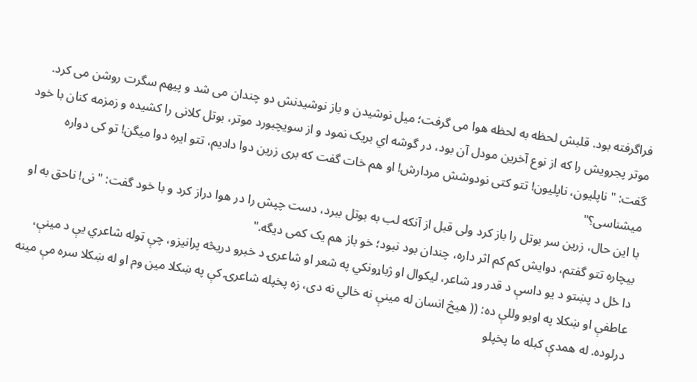فراگرفته بود. قلبش لحظه به لحظه هوا می گرفت؛ میل نوشیدن و باز نوشیدنش دو چندان می شد و پیهم سگرت روشن می کرد. موتر پجرویش را که از نوع آخرین مودل آن بود، در گوشه اي بریک نمود و از سویچبورد موتر، بوتل کلانی را کشیده و زمزمه کنان با خود گفت: "ناپلیون، ناپلیون! تتو کتی نودوشش مردارش! او هم خات گفت که بری زرین دوا دادیم، تتو ایره دوا میگن! تو کی دواره میشناسی؟"
با این حال، زرین سر بوتل را باز کرد ولی قبل از آنکه لب به بوتل ببرد، دست چپش را در هوا دراز کرد و با خود گفت: "نی! ناحق به او بیچاره تتو گفتم، دوایش کم کم اثر داره، چندان بود نبود؛ خو باز هم یک کمی دیگه."
دا ځل د پښتو د يو داسې د قدر وړ شاعر، ليكوال او ژباړونكي په شعر او شاعرۍ د خبرو دريڅه پرانيزو، چې ټوله شاعري يې د مينې، عاطفې او ښكلا په اوبو وللې ده: (( هيڅ انسان له مينې نه خالي نه دى، زه پخپله شاعرۍ كې په ښكلا مين وم او له ښكلا سره مې مينه درلوده. له همدې كبله ما پخپلو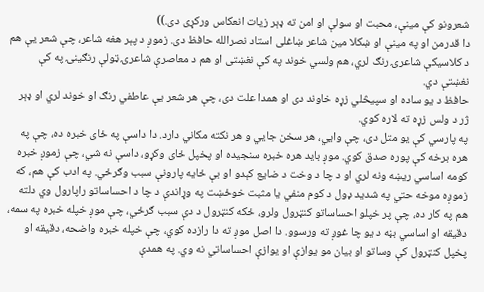شعرونو كې مينې، محبت او سولې او امن ته ډېر زيات انعكاس وركړى دى.))
دا قدرمن او په مينې او ښكلا مين شاعر ښاغلى استاد نصرالله حافظ دى. زموږ د پېر هغه شاعر، چې شعر يې هم د كلاسيكې شاعرۍ رنګ لري، هم ولسي خوند په كې نغښتى او هم د معاصرې شاعرۍ ټولې رنګينۍ په كې نغښتې دي.
حافظ د يو ساده او سپيڅلي زړه خاوند دى او همدا علت دى، چې هر شعر يې عاطفي رنګ او خوند لري او ډېر ژر د ولس زړه ته لاره كوي.
په پارسي كې يو متل دى، چې وايي، هر سخن جايي و هر نكته مكاني دارد. دا داسې په ځاى خبره ده، چې په هره برخه كې پوره صدق كوي. موږ بايد هره خبره سنجيده او پخپل ځاى وكړو، داسې نه شي، چې زموږ خبره كومه اساسي ريښه ونه لري او د چا د وخت د ضايع كېدو او بې ځايه پارونې سبب وګرځي. په ادب كې هم، كه زموږه موخه حتي په شديد ډول د كوم منفي يا مثبت خوځښت په وړاندې د چا د احساساتو راپارول وي دلته هم په كار ده، چې پر خپلو احساساتو كنټرول ولرو، ځكه كنټرول د دې سبب ګرځي، چې موږ خپله خبره په سمه، دقيقه او اساسي بڼه د يو چا غوږ ته ورسوو. دا اصل موږ ته دا رازده كوي، چې خپله خبره واضحه، دقيقه او پخپل كنټرول كې وساتو او بيان مو يوازې او يوازې احساساتي نه وي. په همدې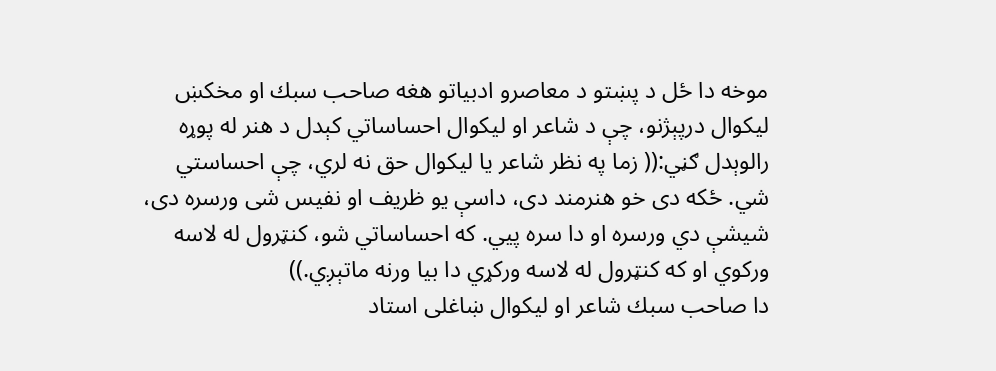موخه دا ځل د پښتو د معاصرو ادبياتو هغه صاحب سبك او مخكښ ليكوال درپېژنو، چې د شاعر او ليكوال احساساتي كېدل د هنر له پوړه رالوېدل ګڼي:(( زما په نظر شاعر يا ليكوال حق نه لري، چې احساستي شي. ځكه دى خو هنرمند دى، داسې يو ظريف او نفيس شى ورسره دى، شيشې دي ورسره او دا سره پيي. كه احساساتي شو، كنټرول له لاسه وركوي او كه كنټرول له لاسه وركړي دا بيا ورنه ماتېږي.))
دا صاحب سبك شاعر او ليكوال ښاغلى استاد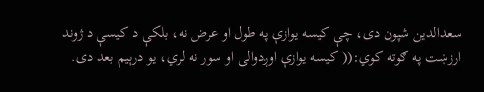سعدالدين شپون دى، چې كيسه يوازې په طول او عرض نه، بلكې د كيسې د ژوند ارزښت په ګوته كوي:(( كيسه يوازې اوږدوالى او سور نه لري، يو درېيم بعد دى.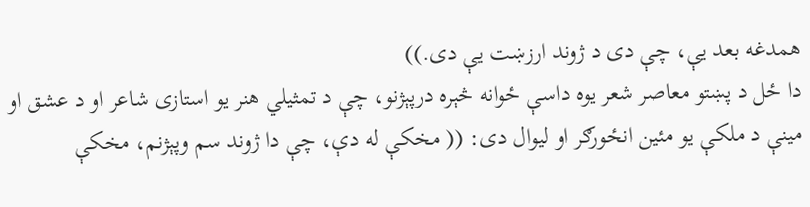همدغه بعد يې، چې دى د ژوند ارزښت يې دى.))
دا ځل د پښتو معاصر شعر يوه داسې ځوانه څېره درپېژنو، چې د تمثيلي هنر يو استازى شاعر او د عشق او مينې د ملكې يو مئين انځورګر او ليوال دى: (( مخكې له دې، چې دا ژوند سم وپېژنم، مخكې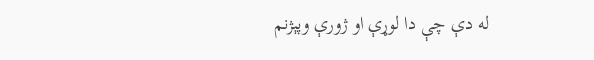له دې چې دا لوړې او ژورې وپېژنم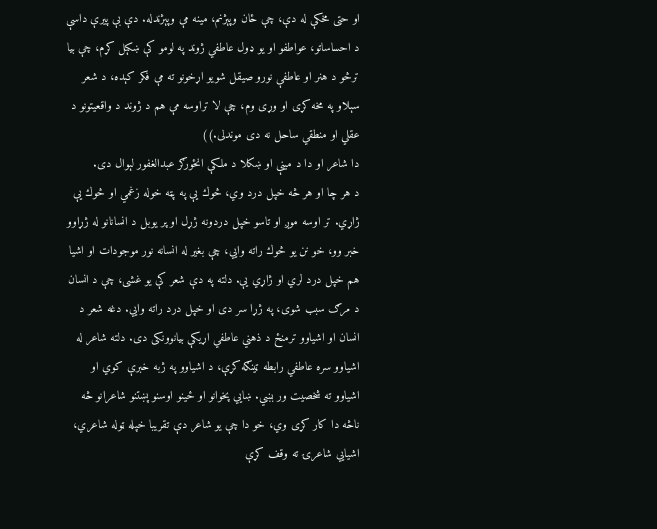او حتى مخكې له دې، چې ځان وپېژنم، مينه مې وپېژندله. دې بې پيرې داسې د احساساتو، عواطفو او يو ډول عاطفي ژوند په لومو كې ښكېل كړم، چې بيا ترڅو د هنر او عاطفې نورو صيقل شويو اړخونو ته مې فكر كېده، د شعر سېلاو په مخه كړى او وړى وم، چې لا تراوسه مې هم د ژوند د واقعيتونو د عقلي او منطقي ساحل نه دى موندلى.))
دا شاعر او دا د مينې او ښكلا د ملكې انځورګر عبدالغفور لېوال دى.
د هر چا او هر څه خپل درد وي، څوك يې په پټه خوله زغمي او څوك يې ژاړي. تر اوسه موږ او تاسو خپل دردونه ژړل او پر يوبل د انسانانو له ژړاوو خبر وو، خو نن يو څوك راته وايي، چې بغير له انسانه نور موجودات او اشيا هم خپل درد لري او ژاړي يې. دلته په دې شعر كې يو غشى، چې د انسان د مرګ سبب شوى، په ژړا سر دى او خپل درد راته وايي. دغه شعر د انسان او اشياوو ترمنځ د ذهني عاطفي اړيكې بيانوونكى دى. دلته شاعر له اشياوو سره عاطفي رابطه ټينګه كړې، د اشياوو په ژبه خبرې كوي او اشياوو ته شخصيت ور بښي. ښايي پخوانو او ځينو اوسنو پښتنو شاعرانو څه ناڅه دا كار كړى وي، خو دا چې يو شاعر دې تقريبا خپله ټوله شاعري، اشيايي شاعرۍ ته وقف كړې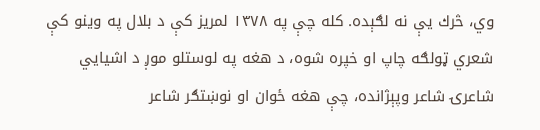وي، څرك يې نه لګېده. كله چې په ۱۳۷۸ لمريز كې د بلال په وينو كې شعري ټولګه چاپ او خپره شوه، د هغه په لوستلو موږ د اشيايي شاعرۍ شاعر وپېژانده، چې هغه ځوان او نوښتګر شاعر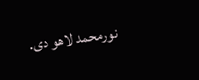نورمحمد لاهو دى.